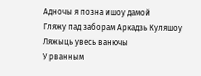Адночы я позна ишоу дамой
Гляжу пад заборам Аркадзь Куляшоу
Ляжыць увесь ванючы
У рванным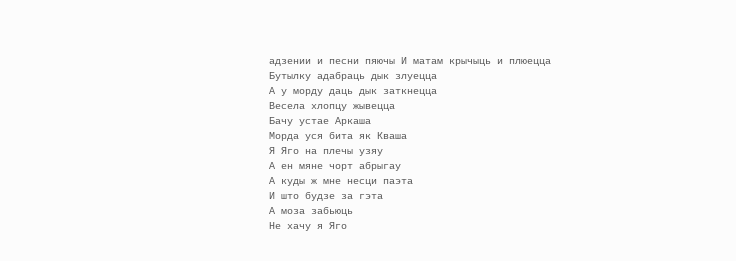адзении и песни пяючы И матам крычыць и плюецца
Бутылку адабраць дык злуецца
А у морду даць дык заткнецца
Весела хлопцу жывецца
Бачу устае Аркаша
Морда уся бита як Кваша
Я Яго на плечы узяу
А ен мяне чорт абрыгау
А куды ж мне несци паэта
И што будзе за гэта
А моза забьюць
Не хачу я Яго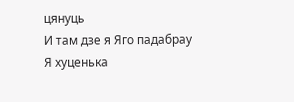цянуць
И там дзе я Яго падабрау
Я хуценька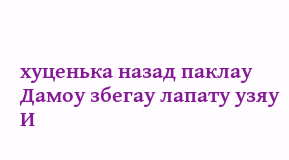хуценька назад паклау
Дамоу збегау лапату узяу
И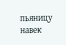пьяницу навек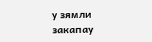у зямли закапау